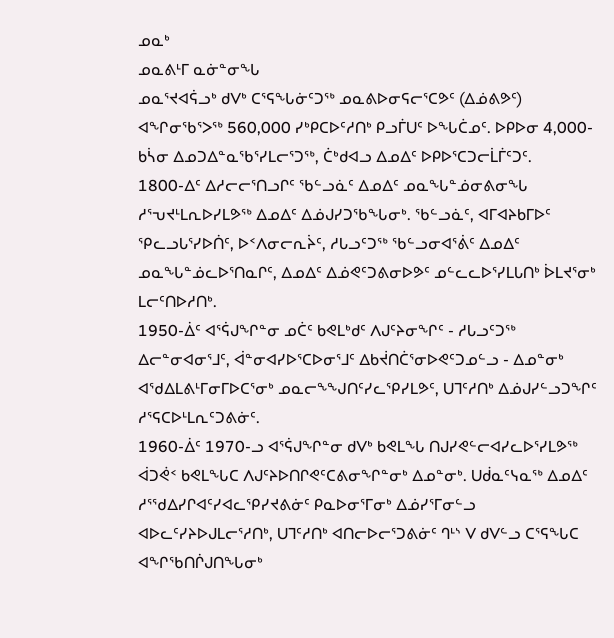ᓄᓇᒃ
ᓄᓇᕕᒻᒥ ᓇᓃᓐᓂᖓ
ᓄᓇᕐᔪᐊᕌᓗᒃ ᑯᐯᒃ ᑕᕐᕋᖓᓃᑦᑐᖅ ᓄᓇᕕᐅᓂᕋᓕᕐᑕᕗᑦ (ᐃᓅᕕᕗᑦ) ᐊᖏᓂᖃᕐᐳᖅ 560,000 ᓯᒃᑭᑕᐅᑦᓱᑎᒃ ᑭᓗᒦᑌᑦ ᐅᖓᑖᓄᑦ. ᐅᑭᐅᓂ 4,000-ᑲᓵᓂ ᐃᓄᑐᐃᓐᓇᖃᕐᓯᒪᓕᕐᑐᖅ, ᑖᒃᑯᐊᓗ ᐃᓄᐃᑦ ᐅᑭᐅᕐᑕᑐᓕᒫᒦᑦᑐᑦ.
1800-ᐃᑦ ᐃᓱᓕᓕᕐᑎᓗᒋᑦ ᖃᓪᓗᓈᑦ ᐃᓄᐃᑦ ᓄᓇᖓᓐᓅᓂᕕᓂᖓ ᓱᕐᕃᔪᒻᒪᕆᐅᓯᒪᕗᖅ ᐃᓄᐃᑦ ᐃᓅᒍᓯᑐᖃᖓᓂᒃ. ᖃᓪᓗᓈᑦ, ᐊᒥᐊᔨᑲᒥᐅᑦ ᕿᓚᓗᒐᕐᓯᐅᑏᑦ, ᐅᑉᐱᓂᓕᕆᔩᑦ, ᓱᒐᓗᑦᑐᖅ ᖃᓪᓗᓂᐊᕐᕖᑦ ᐃᓄᐃᑦ ᓄᓇᖓᓐᓅᓚᐅᕐᑎᓇᒋᑦ, ᐃᓄᐃᑦ ᐃᓅᕙᑦᑐᕕᓂᐅᕗᑦ ᓄᓪᓚᓚᐅᕐᓯᒪᒐᑎᒃ ᐆᒪᔪᕐᓂᒃ ᒪᓕᑦᑎᐅᓱᑎᒃ.
1950-ᐄᑦ ᐊᕐᕌᒍᖏᓐᓂ ᓄᑖᑦ ᑲᕙᒪᒃᑯᑦ ᐱᒍᑦᔨᓂᖏᑦ - ᓱᒐᓗᑦᑐᖅ ᐃᓕᓐᓂᐊᓂᕐᒧᑦ, ᐋᓐᓂᐊᓯᐅᕐᑕᐅᓂᕐᒧᑦ ᐃᑲᔫᑎᑖᕐᓂᐅᕙᑦᑐᓄᓪᓗ - ᐃᓄᓐᓂᒃ ᐊᖁᐃᒪᕕᒻᒥᓂᒥᐅᑕᕐᓂᒃ ᓄᓇᓕᖕᖑᑎᑦᓯᓚᕿᓯᒪᕗᑦ, ᑌᒣᑦᓱᑎᒃ ᐃᓅᒍᓯᓪᓗᑐᖏᑦ ᓱᕐᕋᑕᐅᒻᒪᕆᑦᑐᕕᓃᑦ.
1960-ᐄᑦ 1970-ᓗ ᐊᕐᕌᒍᖏᓐᓂ ᑯᐯᒃ ᑲᕙᒪᖓ ᑎᒍᓯᕙᓪᓕᐊᓯᓚᐅᕐᓯᒪᕗᖅ ᐋᑐᕚᑉ ᑲᕙᒪᖓᑕ ᐱᒍᑦᔨᐅᑎᒋᕙᑦᑕᕕᓂᖏᓐᓂᒃ ᐃᓄᓐᓂᒃ. ᑌᑰᓇᑦᓭᓇᖅ ᐃᓄᐃᑦ ᓱᕐᖁᐃᓯᒋᐊᑦᓯᐊᓚᕿᓯᔪᕕᓃᑦ ᑭᓇᐅᓂᕐᒥᓂᒃ ᐃᓅᓯᕐᒥᓂᓪᓗ ᐊᐅᓚᑦᓯᔨᐅᒍᒪᓕᕐᓱᑎᒃ, ᑌᒣᑦᓱᑎᒃ ᐊᑎᓕᐅᓕᕐᑐᕕᓃᑦ ᒉᒻᔅ ᐯ ᑯᐯᓪᓗ ᑕᕐᕋᖓᑕ ᐊᖏᖃᑎᒌᒍᑎᖓᓂᒃ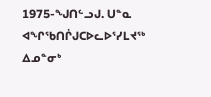1975-ᖑᑎᓪᓗᒍ. ᑌᓐᓇ ᐊᖏᖃᑎᒌᒍᑕᐅᓚᐅᕐᓯᒪᔪᖅ ᐃᓄᓐᓂᒃ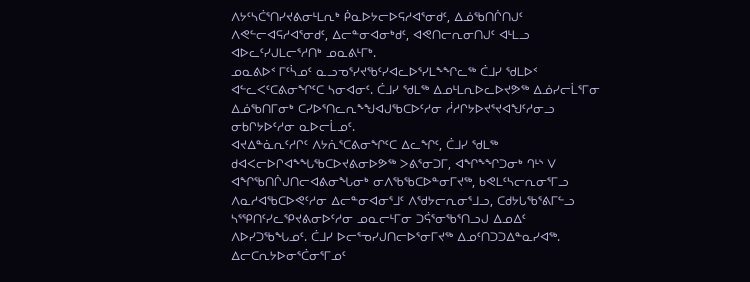ᐱᔭᑦᓴᑖᕐᑎᓯᔪᕕᓂᒻᒪᕆᒃ ᑮᓇᐅᔭᓕᐅᕋᓱᐊᕐᓂᑯᑦ, ᐃᓅᖃᑎᒌᑎᒍᑦ ᐱᕙᓪᓕᐊᕋᓱᐊᕐᓂᑯᑦ, ᐃᓕᓐᓂᐊᓂᒃᑯᑦ, ᐊᕙᑎᓕᕆᓂᑎᒍᑦ ᐊᒻᒪᓗ ᐊᐅᓚᑦᓯᒍᒪᓕᕐᓱᑎᒃ ᓄᓇᕕᒻᒥᒃ.
ᓄᓇᕕᐅᑉ ᒥᑦᓵᓄᑦ ᓇᓗᓀᕐᓯᔪᖃᑦᓯᐊᓚᐅᕐᓯᒪᖕᖏᓚᖅ ᑖᒧᓯ ᖁᒪᐅᑉ ᐊᓪᓚᐸᑦᑕᕕᓂᖏᑦᑕ ᓴᓂᐊᓂᑦ. ᑖᒧᓯ ᖁᒪᖅ ᐃᓄᒻᒪᕆᐅᓚᐅᔪᕗᖅ ᐃᓅᓯᓕᒫᕐᒥᓂ ᐃᓅᖃᑎᒥᓂᒃ ᑕᓯᐅᕐᑎᓚᕆᖕᖑᐊᒍᖃᑕᐅᑦᓱᓂ ᓲᓱᒋᔭᐅᔪᕐᔪᐊᖑᑦᓱᓂᓗ ᓂᑲᒋᔭᐅᑦᓱᓂ ᓇᐅᓕᒫᓄᑦ.
ᐊᔪᐃᓐᓈᕆᑦᓱᒋᑦ ᐱᔭᕇᕐᑕᕕᓂᖏᑦᑕ ᐃᓚᖏᑦ, ᑖᒧᓯ ᖁᒪᖅ ᑯᐊᐸᓕᐅᒋᐊᖕᖓᖃᑕᐅᔪᕕᓂᐅᕗᖅ ᐳᕕᕐᓂᑐᒥ, ᐊᖏᖕᖏᑐᓂᒃ ᒉᒻᔅ ᐯ ᐊᖏᖃᑎᒌᒍᑎᓕᐊᕕᓂᖓᓂᒃ ᓂᐱᖃᖃᑕᐅᓐᓂᒥᔪᖅ, ᑲᕙᒪᑦᓴᓕᕆᓂᕐᒥᓗ ᐱᓇᓱᐊᖃᑕᐅᕙᑦᓱᓂ ᐃᓕᓐᓂᐊᓂᕐᒧᑦ ᐱᖁᔭᓕᕆᓂᕐᒧᓗ, ᑕᑯᔭᒐᖃᕐᕕᒥᓪᓗ ᓴᕐᕿᑎᑦᓯᓚᕿᔪᕕᓂᐅᑦᓱᓂ ᓄᓇᓕᒻᒥᓂ ᑐᕌᕐᓂᖃᕐᑎᓗᒍ ᐃᓄᐃᑦ ᐱᐅᓯᑐᖃᖓᓄᑦ. ᑖᒧᓯ ᐅᓕᕐᓀᓯᒍᑎᓕᐅᕐᓂᒥᔪᖅ ᐃᓄᑦᑎᑐᑐᐃᓐᓇᓯᐊᖅ. ᐃᓕᑕᕆᔭᐅᓂᕐᑖᓂᕐᒥᓄᑦ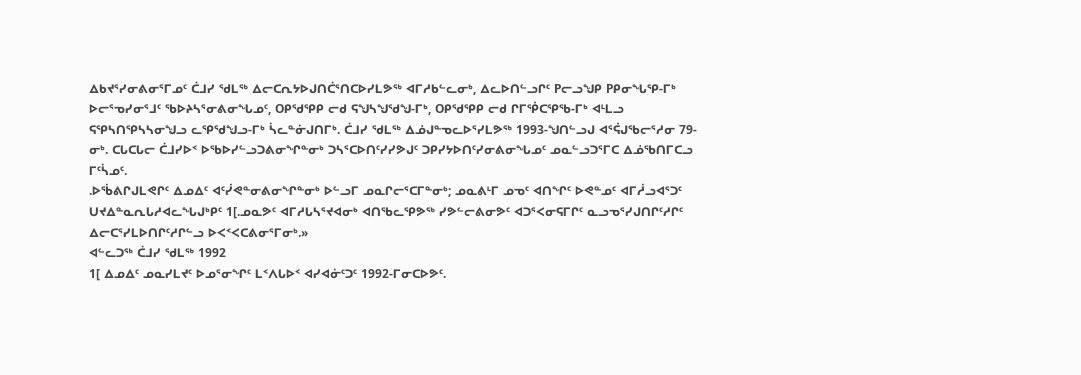ᐃᑲᔪᕐᓯᓂᕕᓂᕐᒥᓄᑦ ᑖᒧᓯ ᖁᒪᖅ ᐃᓕᑕᕆᔭᐅᒍᑎᑖᕐᑎᑕᐅᓯᒪᕗᖅ ᐊᒥᓱᑲᓪᓚᓂᒃ, ᐃᓚᐅᑎᓪᓗᒋᑦ Pᓕᓗᖑᑭ Pᑭᓂᖓᕿ-ᒥᒃ ᐅᓕᕐᓀᓯᓂᕐᒧᑦ ᖃᐅᔨᓴᕐᓂᕕᓂᖓᓄᑦ, Oᑭᖁᕿᑭ ᓕᑯ ᕋᖑᓴᖑᖁᖑ-ᒥᒃ, Oᑭᖁᕿᑭ ᓕᑯ ᒋᒥᖀᑕᕿᖃ-ᒥᒃ ᐊᒻᒪᓗ ᕋᕿᓴᑎᕿᓴᓴᓂᖑᓗ ᓚᕿᖁᖑᓗ-ᒥᒃ ᓵᓚᓐᓃᒍᑎᒥᒃ. ᑖᒧᓯ ᖁᒪᖅ ᐃᓅᒍᓐᓀᓚᐅᕐᓯᒪᕗᖅ 1993-ᖑᑎᓪᓗᒍ ᐊᕐᕌᒍᖃᓕᕐᓱᓂ 79-ᓂᒃ. ᑕᒐᑕᒐᓕ ᑖᒧᓯᐅᑉ ᐅᖃᐅᓯᓪᓗᑐᕕᓂᖏᓐᓂᒃ ᑐᓴᕐᑕᐅᑎᑦᓯᓯᕗᒍᑦ ᑐᑭᓯᔭᐅᑎᑦᓯᓂᕕᓂᖓᓄᑦ ᓄᓇᓪᓗᑐᕐᒥᑕ ᐃᓅᖃᑎᒥᑕᓗ ᒥᑦᓵᓄᑦ.
.ᐅᖄᕕᒋᒍᒪᕙᒋᑦ ᐃᓄᐃᑦ ᐊᑦᓰᕙᓐᓂᕕᓂᖏᓐᓂᒃ ᐅᓪᓗᒥ ᓄᓇᒋᓕᕐᑕᒥᓐᓂᒃ; ᓄᓇᕕᒻᒥ ᓄᓀᑦ ᐊᑎᖏᑦ ᐅᕙᓐᓄᑦ ᐊᒥᓲᓗᐊᕐᑐᑦ ᑌᔪᐃᓐᓇᕆᒐᓱᐊᓚᖓᒍᒃᑭᑦ 1[.ᓄᓇᕗᑦ ᐊᒥᓱᒐᓴᕐᔪᐊᓂᒃ ᐊᑎᖃᓚᕿᕗᖅ ᓯᕗᓪᓕᕕᓂᕗᑦ ᐊᑐᕐᐸᓂᕋᒥᒋᑦ ᓇᓗᓀᕐᓯᒍᑎᒋᑦᓱᒋᑦ ᐃᓕᑕᕐᓯᒪᐅᑎᒋᑦᓱᒋᓪᓗ ᐅᐸᑉᐸᑕᕕᓂᕐᒥᓂᒃ.»
ᐊᓪᓚᑐᖅ ᑖᒧᓯ ᖁᒪᖅ 1992
1[ ᐃᓄᐃᑦ ᓄᓇᓯᒪᔪᑦ ᐅᓄᕐᓂᖏᑦ ᒪᑉᐱᒐᐅᑉ ᐊᓯᐊᓃᑦᑐᑦ 1992-ᒥᓂᑕᐅᕗᑦ.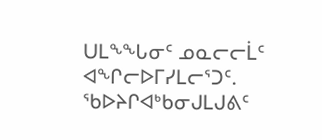ᑌᒪᖕᖓᓂᑦ ᓄᓇᓕᓕᒫᑦ ᐊᖏᓕᐅᒥᓯᒪᓕᕐᑐᑦ. ᖃᐅᔨᒋᐊᒃᑲᓂᒍᒪᒍᕕᑦ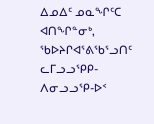ᐃᓄᐃᑦ ᓄᓇᖏᑦᑕ ᐊᑎᖏᓐᓂᒃ, ᖃᐅᔨᒋᐊᕐᕕᖃᕐᓗᑎᑦ ᓚᒥᓗᓗᕿᑭ-ᐱᓂᓗᓗᕿ-ᐅᑉ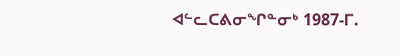ᐊᓪᓚᑕᕕᓂᖏᓐᓂᒃ 1987-ᒥ.